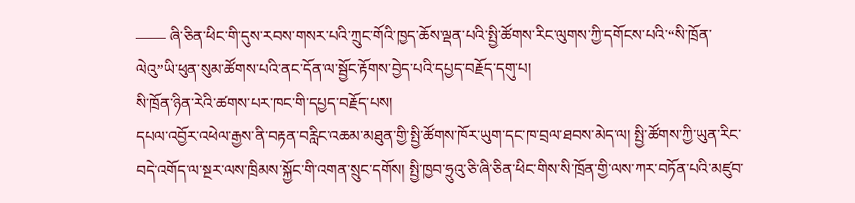—— ཞི་ཅིན་ཕིང་གི་དུས་རབས་གསར་པའི་ཀྲུང་གོའི་ཁྱད་ཆོས་ལྡན་པའི་སྤྱི་ཚོགས་རིང་ལུགས་ཀྱི་དགོངས་པའི་“སི་ཁྲོན་ལེའུ”ཡི་ཕུན་སུམ་ཚོགས་པའི་ནང་དོན་ལ་སྦྱོང་རྟོགས་བྱེད་པའི་དཔྱད་བརྗོད་དགུ་པ།
སི་ཁྲོན་ཉིན་རེའི་ཚགས་པར་ཁང་གི་དཔྱད་བརྗོད་པས།
དཔལ་འབྱོར་འཕེལ་རྒྱས་ནི་བརྟན་བརླིང་འཆམ་མཐུན་གྱི་སྤྱི་ཚོགས་ཁོར་ཡུག་དང་ཁ་བྲལ་ཐབས་མེད་ལ། སྤྱི་ཚོགས་ཀྱི་ཡུན་རིང་བདེ་འགོད་ལ་སྔར་ལས་ཁྲིམས་སྐྱོང་གི་འགན་སྲུང་དགོས། སྤྱི་ཁྱབ་ཧྲུའུ་ཅི་ཞི་ཅིན་ཕིང་གིས་སི་ཁྲོན་གྱི་ལས་ཀར་བཏོན་པའི་མཛུབ་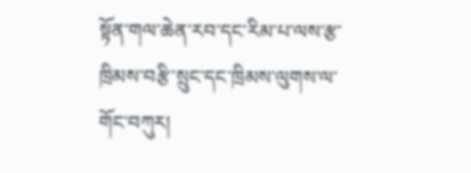སྟོན་གལ་ཆེན་རབ་དང་རིམ་པ་ལས་རྩ་ཁྲིམས་བརྩི་སྲུང་དང་ཁྲིམས་ལུགས་ལ་གོང་བཀུར།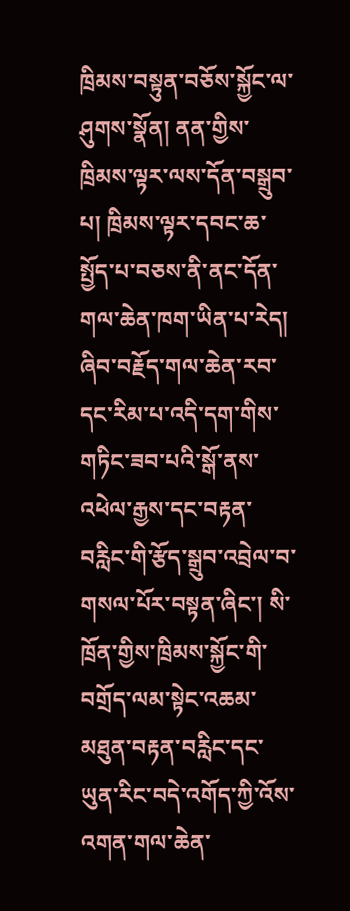ཁྲིམས་བསྟུན་བཅོས་སྐྱོང་ལ་ཤུགས་སྣོན། ནན་གྱིས་ཁྲིམས་ལྟར་ལས་དོན་བསྒྲུབ་པ། ཁྲིམས་ལྟར་དབང་ཆ་སྤྱོད་པ་བཅས་ནི་ནང་དོན་གལ་ཆེན་ཁག་ཡིན་པ་རེད། ཞིབ་བརྗོད་གལ་ཆེན་རབ་དང་རིམ་པ་འདི་དག་གིས་གཏིང་ཟབ་པའི་སྒོ་ནས་འཕེལ་རྒྱས་དང་བརྟན་བརླིང་གི་རྩོད་སྒྲུབ་འབྲེལ་བ་གསལ་པོར་བསྟན་ཞིང་། སི་ཁྲོན་གྱིས་ཁྲིམས་སྐྱོང་གི་བགྲོད་ལམ་སྟེང་འཆམ་མཐུན་བརྟན་བརླིང་དང་ཡུན་རིང་བདེ་འགོད་ཀྱི་འོས་འགན་གལ་ཆེན་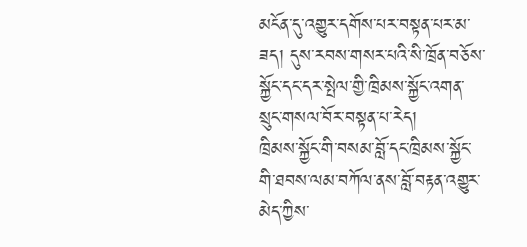མངོན་དུ་འགྱུར་དགོས་པར་བསྟན་པར་མ་ཟད། དུས་རབས་གསར་པའི་སི་ཁྲོན་བཅོས་སྐྱོང་དང་དར་སྤེལ་གྱི་ཁྲིམས་སྐྱོང་འགན་སྲུང་གསལ་བོར་བསྟན་པ་རེད།
ཁྲིམས་སྐྱོང་གི་བསམ་བློ་དང་ཁྲིམས་སྐྱོང་གི་ཐབས་ལམ་བཀོལ་ནས་བློ་བརྟན་འགྱུར་མེད་ཀྱིས་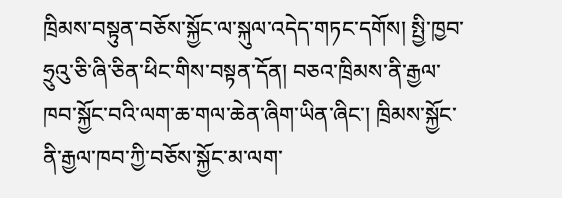ཁྲིམས་བསྟུན་བཅོས་སྐྱོང་ལ་སྐུལ་འདེད་གཏང་དགོས། སྤྱི་ཁྱབ་ཧྲུའུ་ཅི་ཞི་ཅིན་ཕིང་གིས་བསྟན་དོན། བཅའ་ཁྲིམས་ནི་རྒྱལ་ཁབ་སྐྱོང་བའི་ལག་ཆ་གལ་ཆེན་ཞིག་ཡིན་ཞིང་། ཁྲིམས་སྐྱོང་ནི་རྒྱལ་ཁབ་ཀྱི་བཅོས་སྐྱོང་མ་ལག་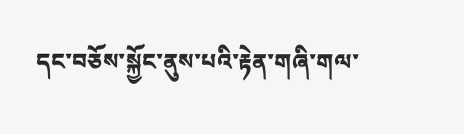དང་བཅོས་སྐྱོང་ནུས་པའི་རྟེན་གཞི་གལ་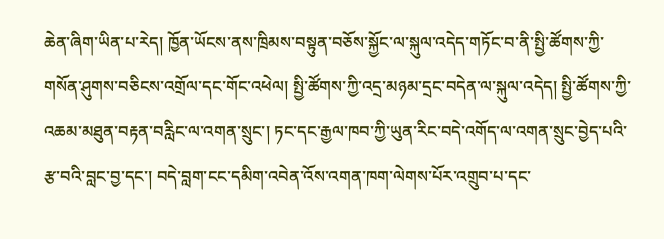ཆེན་ཞིག་ཡིན་པ་རེད། ཁྱོན་ཡོངས་ནས་ཁྲིམས་བསྟུན་བཅོས་སྐྱོང་ལ་སྐུལ་འདེད་གཏོང་བ་ནི་སྤྱི་ཚོགས་ཀྱི་གསོན་ཤུགས་བཅིངས་འགྲོལ་དང་གོང་འཕེལ། སྤྱི་ཚོགས་ཀྱི་འདྲ་མཉམ་དྲང་བདེན་ལ་སྐུལ་འདེད། སྤྱི་ཚོགས་ཀྱི་འཆམ་མཐུན་བརྟན་བརླིང་ལ་འགན་སྲུང་། ཏང་དང་རྒྱལ་ཁབ་ཀྱི་ཡུན་རིང་བདེ་འགོད་ལ་འགན་སྲུང་བྱེད་པའི་རྩ་བའི་བླང་བྱ་དང་། བདེ་བླག་ངང་དམིག་འབེན་འོས་འགན་ཁག་ལེགས་པོར་འགྲུབ་པ་དང་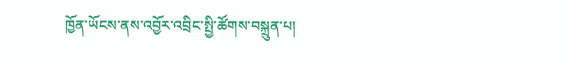ཁྱོན་ཡོངས་ནས་འབྱོར་འབྲིང་སྤྱི་ཚོགས་བསྐྲུན་པ།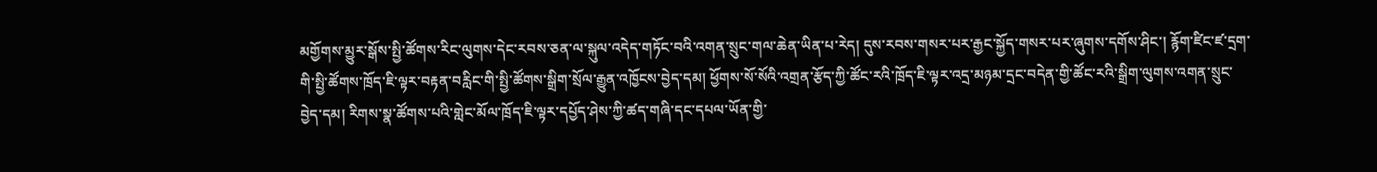མགྱོགས་མྱུར་སྒོས་སྤྱི་ཚོགས་རིང་ལུགས་དེང་རབས་ཅན་ལ་སྐུལ་འདེད་གཏོང་བའི་འགན་སྲུང་གལ་ཆེན་ཡིན་པ་རེད། དུས་རབས་གསར་པར་རྒྱང་སྐྱོད་གསར་པར་ཞུགས་དགོས་ཤིང་། རྙོག་ཛིང་ཛ་དྲག་གི་སྤྱི་ཚོགས་ཁྲོད་ཇི་ལྟར་བརྟན་བརླིང་གི་སྤྱི་ཚོགས་སྒྲིག་སྲོལ་རྒྱུན་འཁྱོངས་བྱེད་དམ། ཕྱོགས་སོ་སོའི་འགྲན་རྩོད་ཀྱི་ཚོང་རའི་ཁྲོད་ཇི་ལྟར་འདྲ་མཉམ་དྲང་བདེན་གྱི་ཚོང་རའི་སྒྲིག་ལུགས་འགན་སྲུང་བྱེད་དམ། རིགས་སྣ་ཚོགས་པའི་གླེང་མོལ་ཁྲོད་ཇི་ལྟར་དཔྱོད་ཤེས་ཀྱི་ཚད་གཞི་དང་དཔལ་ཡོན་གྱི་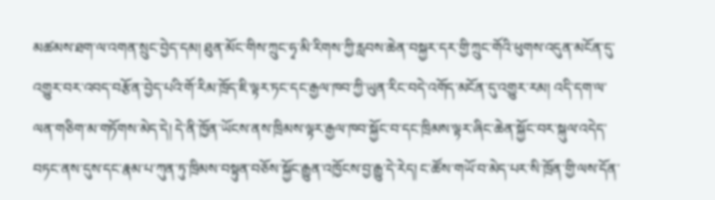མཚམས་ཐག་ལ་འགན་སྲུང་བྱེད་དམ། ཐུན་མོང་གིས་ཀྲུང་ཧྭ་མི་རིགས་ཀྱི་རླབས་ཆེན་བསྐྱར་དར་གྱི་ཀྲུང་གོའི་ཕུགས་འདུན་མངོན་དུ་འགྱུར་བར་འབད་བརྩོན་བྱེད་པའི་གོ་རིམ་ཁྲོད་ཇི་ལྟར་ཏང་དང་རྒྱལ་ཁབ་ཀྱི་ཡུན་རིང་བདེ་འགོད་མངོན་དུ་འགྱུར་རམ། འདི་དག་ལ་ལན་གཅིག་མ་གཏོགས་མེད་དེ། དེ་ནི་ཁྱོན་ཡོངས་ནས་ཁྲིམས་ལྟར་རྒྱལ་ཁབ་སྐྱོང་བ་དང་ཁྲིམས་ལྟར་ཞིང་ཆེན་སྐྱོང་བར་སྐུལ་འདེད་བཏང་ནས་དུས་དང་རྣམ་པ་ཀུན་ཏུ་ཁྲིམས་བསྟུན་བཅོས་སྐྱོང་རྒྱུན་འཁྱོངས་བྱ་རྒྱུ་དེ་རེད། ང་ཚོས་གཡོ་བ་མེད་པར་སི་ཁྲོན་གྱི་ལས་དོན་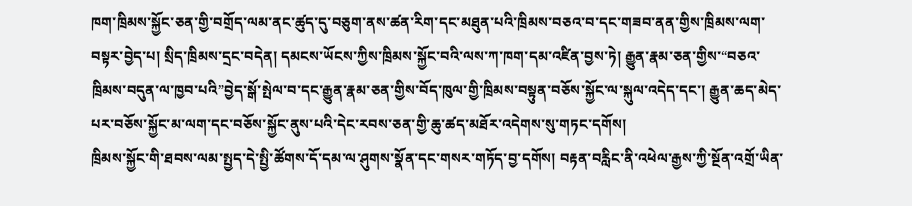ཁག་ཁྲིམས་སྐྱོང་ཅན་གྱི་བགྲོད་ལམ་ནང་ཚུད་དུ་བཅུག་ནས་ཚན་རིག་དང་མཐུན་པའི་ཁྲིམས་བཅའ་བ་དང་གཟབ་ནན་གྱིས་ཁྲིམས་ལག་བསྟར་བྱེད་པ། སྲིད་ཁྲིམས་དྲང་བདེན། དམངས་ཡོངས་ཀྱིས་ཁྲིམས་སྐྱོང་བའི་ལས་ཀ་ཁག་དམ་འཛིན་བྱས་ཏེ། རྒྱུན་རྣམ་ཅན་གྱིས་“བཅའ་ཁྲིམས་བདུན་ལ་ཁྱབ་པའི”བྱེད་སྒོ་སྤེལ་བ་དང་རྒྱུན་རྣམ་ཅན་གྱིས་བོད་ཁུལ་གྱི་ཁྲིམས་བསྟུན་བཅོས་སྐྱོང་ལ་སྐུལ་འདེད་དང་། རྒྱུན་ཆད་མེད་པར་བཅོས་སྐྱོང་མ་ལག་དང་བཅོས་སྐྱོང་ནུས་པའི་དེང་རབས་ཅན་གྱི་ཆུ་ཚད་མཐོར་འདེགས་སུ་གཏང་དགོས།
ཁྲིམས་སྐྱོང་གི་ཐབས་ལམ་སྤྱད་དེ་སྤྱི་ཚོགས་དོ་དམ་ལ་ཤུགས་སྣོན་དང་གསར་གཏོད་བྱ་དགོས། བརྟན་བརླིང་ནི་འཕེལ་རྒྱས་ཀྱི་སྔོན་འགྲོ་ཡིན་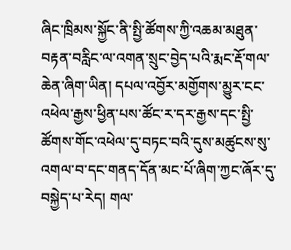ཞིང་ཁྲིམས་སྐྱོང་ནི་སྤྱི་ཚོགས་ཀྱི་འཆམ་མཐུན་བརྟན་བརླིང་ལ་འགན་སྲུང་བྱེད་པའི་རྨང་རྡོ་གལ་ཆེན་ཞིག་ཡིན། དཔལ་འབྱོར་མགྱོགས་མྱུར་ངང་འཕེལ་རྒྱས་ཕྱིན་པས་ཚོང་ར་དར་རྒྱས་དང་སྤྱི་ཚོགས་གོང་འཕེལ་དུ་བཏང་བའི་དུས་མཚུངས་སུ་འགལ་བ་དང་གནད་དོན་མང་པོ་ཞིག་ཀྱང་ཞོར་དུ་བསྐྱེད་པ་རེད། གལ་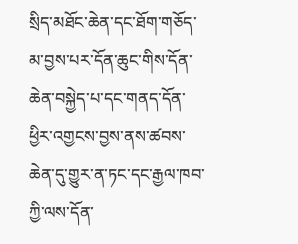སྲིད་མཐོང་ཆེན་དང་ཐོག་གཅོད་མ་བྱས་པར་དོན་ཆུང་གིས་དོན་ཆེན་བསྐྱེད་པ་དང་གནད་དོན་ཕྱིར་འགྱངས་བྱས་ནས་ཚབས་ཆེན་དུ་གྱུར་ན་ཏང་དང་རྒྱལ་ཁབ་ཀྱི་ལས་དོན་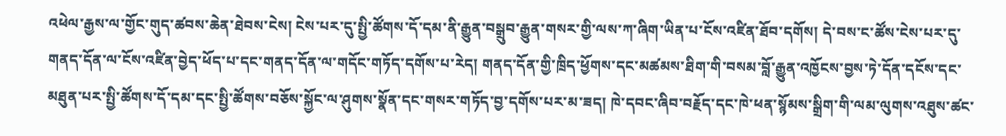འཕེལ་རྒྱས་ལ་གྱོང་གུད་ཚབས་ཆེན་ཐེབས་ངེས། ངེས་པར་དུ་སྤྱི་ཚོགས་དོ་དམ་ནི་རྒྱུན་བསྒྲུབ་རྒྱུན་གསར་གྱི་ལས་ཀ་ཞིག་ཡིན་པ་ངོས་འཛིན་ཐོབ་དགོས། དེ་བས་ང་ཚོས་ངེས་པར་དུ་གནད་དོན་ལ་ངོས་འཛིན་བྱེད་ཕོད་པ་དང་གནད་དོན་ལ་གདོང་གཏོད་དགོས་པ་རེད། གནད་དོན་གྱི་ཁྲིད་ཕྱོགས་དང་མཚམས་ཐིག་གི་བསམ་བློ་རྒྱུན་འཁྱོངས་བྱས་ཏེ་དོན་དངོས་དང་མཐུན་པར་སྤྱི་ཚོགས་དོ་དམ་དང་སྤྱི་ཚོགས་བཅོས་སྐྱོང་ལ་ཤུགས་སྣོན་དང་གསར་གཏོད་བྱ་དགོས་པར་མ་ཟད། ཁེ་དབང་ཞིབ་བརྗོད་དང་ཁེ་ཕན་སྙོམས་སྒྲིག་གི་ལམ་ལུགས་འཐུས་ཚང་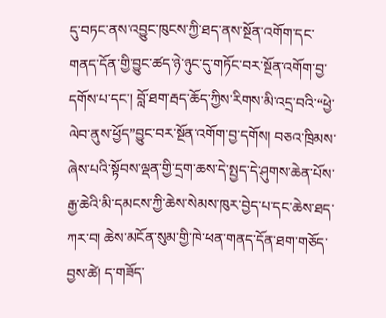དུ་བཏང་ནས་འབྱུང་ཁུངས་ཀྱི་ཐད་ནས་སྔོན་འགོག་དང་གནད་དོན་གྱི་བྱུང་ཚད་ཉེ་ཉུང་དུ་གཏོང་བར་སྔོན་འགོག་བྱ་དགོས་པ་དང་། བློ་ཐག་རྦད་ཆོད་ཀྱིས་རིགས་མི་འདྲ་བའི་“ཕྱེ་ལེབ་ནུས་ཕྱོད”བྱུང་བར་སྔོན་འགོག་བྱ་དགོས། བཅའ་ཁྲིམས་ཞེས་པའི་སྟོབས་ལྡན་གྱི་དྲག་ཆས་དེ་སྤྱད་དེ་ཤུགས་ཆེན་པོས་རྒྱ་ཆེའི་མི་དམངས་ཀྱི་ཆེས་སེམས་ཁུར་བྱེད་པ་དང་ཆེས་ཐད་ཀར་བ། ཆེས་མངོན་སུམ་གྱི་ཁེ་ཕན་གནད་དོན་ཐག་གཅོད་བྱས་ཚེ། ད་གཟོད་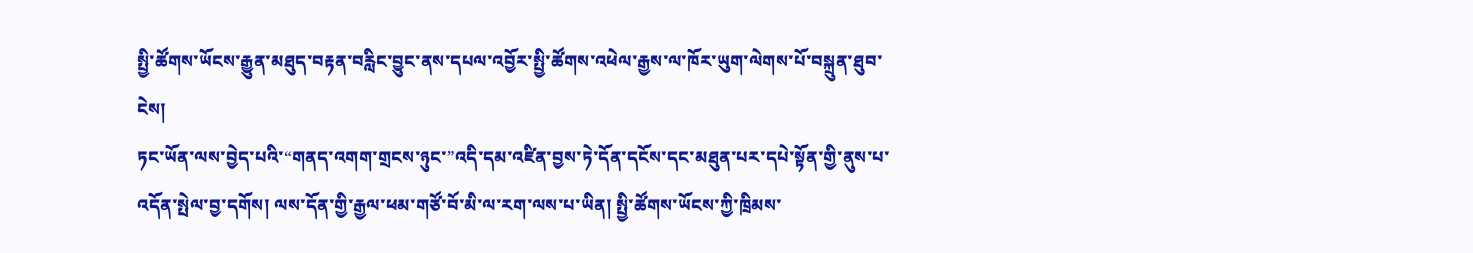སྤྱི་ཚོགས་ཡོངས་རྒྱུན་མཐུད་བརྟན་བརླིང་བྱུང་ནས་དཔལ་འབྱོར་སྤྱི་ཚོགས་འཕེལ་རྒྱས་ལ་ཁོར་ཡུག་ལེགས་པོ་བསྐྲུན་ཐུབ་ངེས།
ཏང་ཡོན་ལས་བྱེད་པའི་“གནད་འགག་གྲངས་ཉུང་”འདི་དམ་འཛིན་བྱས་ཏེ་དོན་དངོས་དང་མཐུན་པར་དཔེ་སྟོན་གྱི་ནུས་པ་འདོན་སྤེལ་བྱ་དགོས། ལས་དོན་གྱི་རྒྱལ་ཕམ་གཙོ་བོ་མི་ལ་རག་ལས་པ་ཡིན། སྤྱི་ཚོགས་ཡོངས་ཀྱི་ཁྲིམས་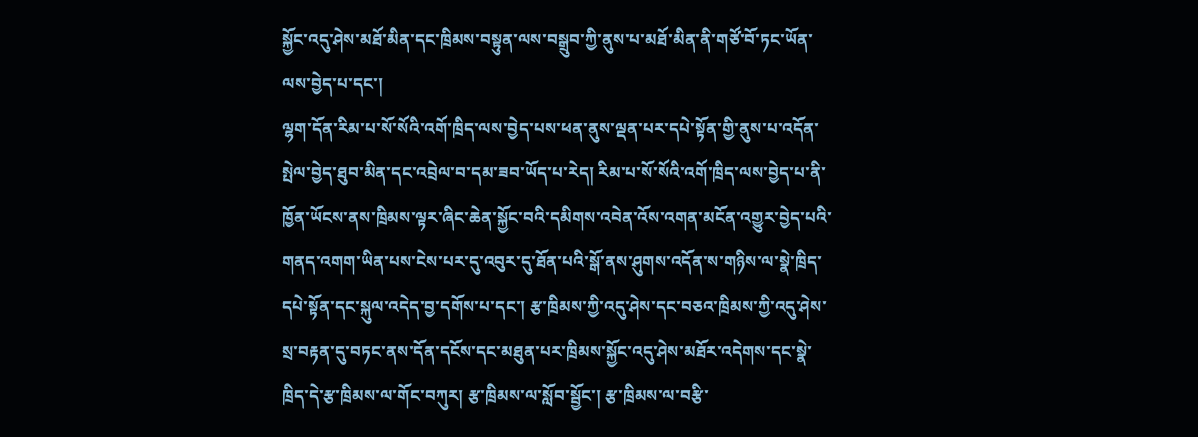སྐྱོང་འདུ་ཤེས་མཐོ་མིན་དང་ཁྲིམས་བསྟུན་ལས་བསྒྲུབ་ཀྱི་ནུས་པ་མཐོ་མིན་ནི་གཙོ་བོ་ཏང་ཡོན་ལས་བྱེད་པ་དང་།
ལྷག་དོན་རིམ་པ་སོ་སོའི་འགོ་ཁྲིད་ལས་བྱེད་པས་ཕན་ནུས་ལྡན་པར་དཔེ་སྟོན་གྱི་ནུས་པ་འདོན་སྤེལ་བྱེད་ཐུབ་མིན་དང་འབྲེལ་བ་དམ་ཟབ་ཡོད་པ་རེད། རིམ་པ་སོ་སོའི་འགོ་ཁྲིད་ལས་བྱེད་པ་ནི་ཁྱོན་ཡོངས་ནས་ཁྲིམས་ལྟར་ཞིང་ཆེན་སྐྱོང་བའི་དམིགས་འབེན་འོས་འགན་མངོན་འགྱུར་བྱེད་པའི་གནད་འགག་ཡིན་པས་ངེས་པར་དུ་འབུར་དུ་ཐོན་པའི་སྒོ་ནས་ཤུགས་འདོན་ས་གཉིས་ལ་སྣེ་ཁྲིད་དཔེ་སྟོན་དང་སྐུལ་འདེད་བྱ་དགོས་པ་དང་། རྩ་ཁྲིམས་ཀྱི་འདུ་ཤེས་དང་བཅའ་ཁྲིམས་ཀྱི་འདུ་ཤེས་སྲ་བརྟན་དུ་བཏང་ནས་དོན་དངོས་དང་མཐུན་པར་ཁྲིམས་སྐྱོང་འདུ་ཤེས་མཐོར་འདེགས་དང་སྣེ་ཁྲིད་དེ་རྩ་ཁྲིམས་ལ་གོང་བཀུར། རྩ་ཁྲིམས་ལ་སློབ་སྦྱོང་། རྩ་ཁྲིམས་ལ་བརྩི་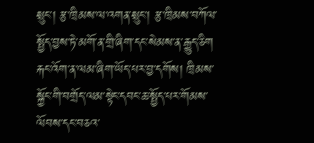སྲུང་། རྩ་ཁྲིམས་ལ་འགན་སྲུང་། རྩ་ཁྲིམས་བཀོལ་སྤྱོད་བྱས་ཏེ་མགོ་ན་གྲི་ཞིག་དང་སེམས་ན་རྒྱུད་ཅིག རྐང་འོག་ན་ལམ་ཞིག་ཡོད་པར་བྱ་དགོས། ཁྲིམས་སྐྱོང་གི་བགྲོད་ལམ་སྟེང་དབང་ཆ་སྤྱོད་པར་གོམས་ལོབས་དང་བཅའ་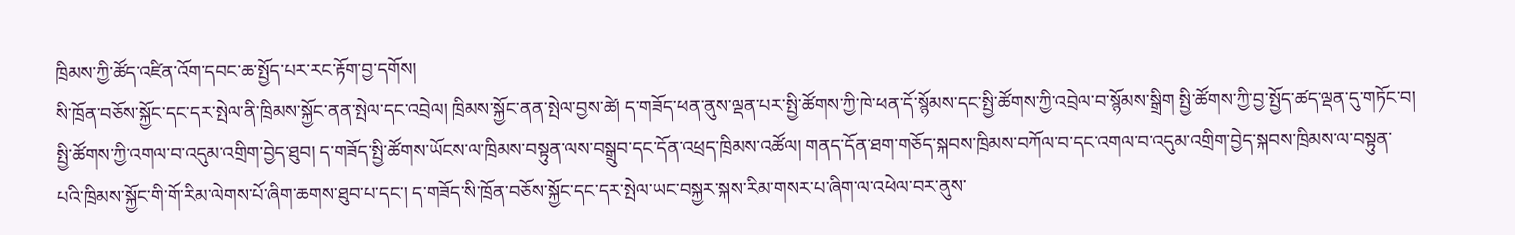ཁྲིམས་ཀྱི་ཚོད་འཛིན་འོག་དབང་ཆ་སྤྱོད་པར་རང་རྟོག་བྱ་དགོས།
སི་ཁྲོན་བཅོས་སྐྱོང་དང་དར་སྤེལ་ནི་ཁྲིམས་སྐྱོང་ནན་སྤེལ་དང་འབྲེལ། ཁྲིམས་སྐྱོང་ནན་སྤེལ་བྱས་ཚེ། ད་གཟོད་ཕན་ནུས་ལྡན་པར་སྤྱི་ཚོགས་ཀྱི་ཁེ་ཕན་དོ་སྙོམས་དང་སྤྱི་ཚོགས་ཀྱི་འབྲེལ་བ་སྙོམས་སྒྲིག སྤྱི་ཚོགས་ཀྱི་བྱ་སྤྱོད་ཚད་ལྡན་དུ་གཏོང་བ། སྤྱི་ཚོགས་ཀྱི་འགལ་བ་འདུམ་འགྲིག་བྱེད་ཐུབ། ད་གཟོད་སྤྱི་ཚོགས་ཡོངས་ལ་ཁྲིམས་བསྟུན་ལས་བསྒྲུབ་དང་དོན་འཕྲད་ཁྲིམས་འཚོལ། གནད་དོན་ཐག་གཅོད་སྐབས་ཁྲིམས་བཀོལ་བ་དང་འགལ་བ་འདུམ་འགྲིག་བྱེད་སྐབས་ཁྲིམས་ལ་བསྟུན་པའི་ཁྲིམས་སྐྱོང་གི་གོ་རིམ་ལེགས་པོ་ཞིག་ཆགས་ཐུབ་པ་དང་། ད་གཟོད་སི་ཁྲོན་བཅོས་སྐྱོང་དང་དར་སྤེལ་ཡང་བསྐྱར་སྐས་རིམ་གསར་པ་ཞིག་ལ་འཕེལ་བར་ནུས་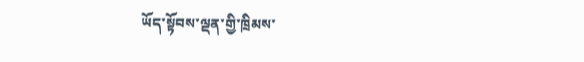ཡོད་སྟོབས་ལྡན་གྱི་ཁྲིམས་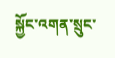སྐྱོང་འགན་སྲུང་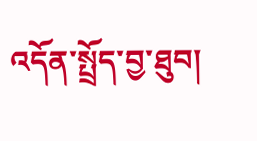འདོན་སྤྲོད་བྱ་ཐུབ།